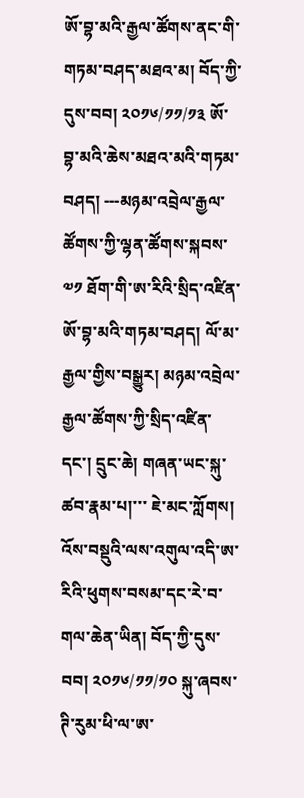ཨོ་བྷ་མའི་རྒྱལ་ཚོགས་ནང་གི་གཏམ་བཤད་མཐའ་མ། བོད་ཀྱི་དུས་བབ། ༢༠༡༦/༡༡/༡༣ ཨོ་བྷ་མའི་ཆེས་མཐའ་མའི་གཏམ་བཤད། ---མཉམ་འབྲེལ་རྒྱལ་ཚོགས་ཀྱི་ལྷན་ཚོགས་སྐབས་༧༡ ཐོག་གི་ཨ་རིའི་སྲིད་འཛིན་ཨོ་བྷ་མའི་གཏམ་བཤད། ལོ་མ་རྒྱལ་གྱིས་བསྒྱུར། མཉམ་འབྲེལ་རྒྱལ་ཚོགས་ཀྱི་སྲིད་འཛིན་དང་། དྲུང་ཆེ། གཞན་ཡང་སྐུ་ཚབ་རྣམ་པ།་་་ ཇེ་མང་ཀློགས།
འོས་བསྡུའི་ལས་འགུལ་འདི་ཨ་རིའི་ཕུགས་བསམ་དང་རེ་བ་གལ་ཆེན་ཡིན། བོད་ཀྱི་དུས་བབ། ༢༠༡༦/༡༡/༡༠ སྐུ་ཞབས་ཊི་རུམ་ཕི་ལ་ཨ་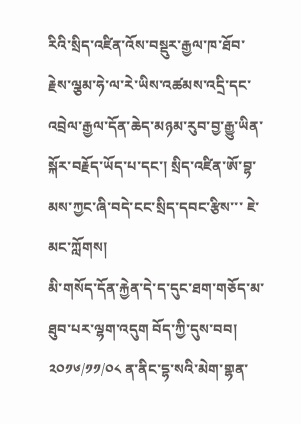རིའི་སྲིད་འཛིན་འོས་བསྡུར་རྒྱལ་ཁ་ཐོབ་རྗེས་ལྕམ་ཧེ་ལ་རེ་ཡིས་འཚམས་འདྲི་དང་འབྲེལ་རྒྱལ་དོན་ཆེད་མཉམ་རུབ་བྱ་རྒྱུ་ཡིན་སྐོར་བརྗོད་ཡོད་པ་དང་། སྲིད་འཛིན་ཨོ་བྷ་མས་ཀྱང་ཞི་བདེ་ངང་སྲིད་དབང་རྩིས་་་ ཇེ་མང་ཀློགས།
མི་གསོད་དོན་རྐྱེན་དེ་ད་དུང་ཐག་གཅོད་མ་ཐུབ་པར་ལྷག་འདུག བོད་ཀྱི་དུས་བབ། ༢༠༡༦/༡༡/༠༨ ན་ནིང་དྷ་སའི་མེག་གྷན་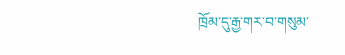ཁྲོམ་དུ་རྒྱ་གར་བ་གསུམ་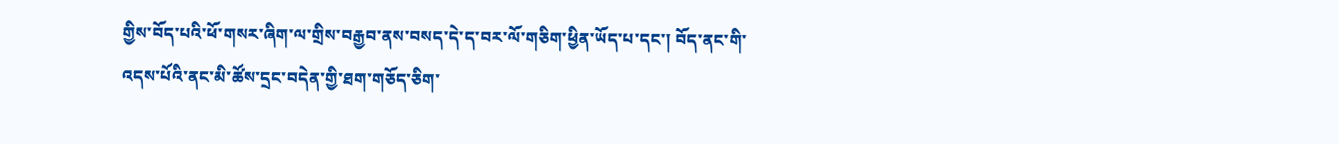གྱིས་བོད་པའི་ཕོ་གསར་ཞིག་ལ་གྲིས་བརྒྱབ་ནས་བསད་དེ་ད་བར་ལོ་གཅིག་ཕྱིན་ཡོད་པ་དང་། བོད་ནང་གི་འདས་པོའི་ནང་མི་ཚོས་དྲང་བདེན་གྱི་ཐག་གཅོད་ཅིག་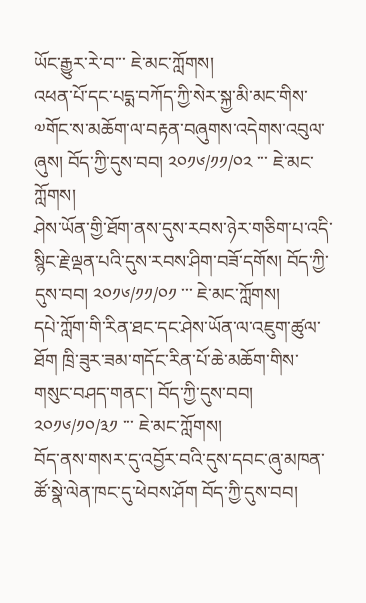ཡོང་རྒྱུར་རེ་བ་་་ ཇེ་མང་ཀློགས།
འཕན་པོ་དང་པདྨ་བཀོད་ཀྱི་སེར་སྐྱ་མི་མང་གིས་༧གོང་ས་མཆོག་ལ་བརྟན་བཞུགས་འདེགས་འབུལ་ཞུས། བོད་ཀྱི་དུས་བབ། ༢༠༡༦/༡༡/༠༢ ་་་ ཇེ་མང་ཀློགས།
ཤེས་ཡོན་གྱི་ཐོག་ནས་དུས་རབས་ཉེར་གཅིག་པ་འདི་སྙིང་རྗེ་ལྡན་པའི་དུས་རབས་ཤིག་བཟོ་དགོས། བོད་ཀྱི་དུས་བབ། ༢༠༡༦/༡༡/༠༡ ་་་ ཇེ་མང་ཀློགས།
དཔེ་ཀློག་གི་རིན་ཐང་དང་ཤེས་ཡོན་ལ་འཇུག་ཚུལ་ཐོག ཁྲི་ཟུར་ཟམ་གདོང་རིན་པོ་ཆེ་མཆོག་གིས་གསུང་བཤད་གནང་། བོད་ཀྱི་དུས་བབ། ༢༠༡༦/༡༠/༣༡ ་་་ ཇེ་མང་ཀློགས།
བོད་ནས་གསར་དུ་འབྱོར་བའི་དུས་དབང་ཞུ་མཁན་ཚོ་སྣེ་ལེན་ཁང་དུ་ཕེབས་ཤོག བོད་ཀྱི་དུས་བབ།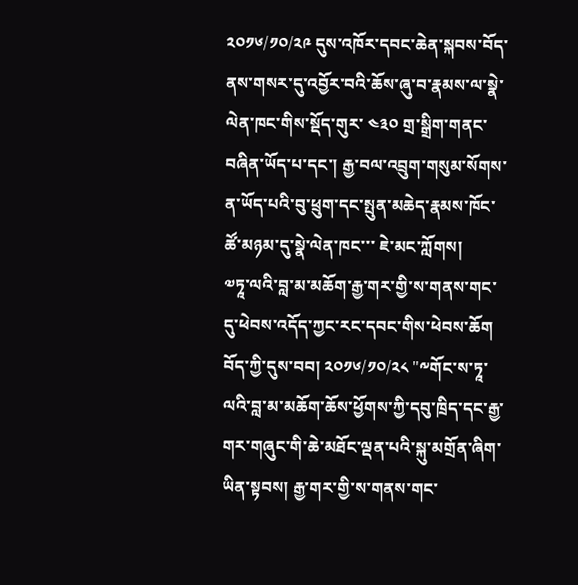༢༠༡༦/༡༠/༢༩ དུས་འཁོར་དབང་ཆེན་སྐབས་བོད་ནས་གསར་དུ་འབྱོར་བའི་ཆོས་ཞུ་བ་རྣམས་ལ་སྣེ་ལེན་ཁང་གིས་སྡོད་གུར་ ༤༣༠ གྲ་སྒྲིག་གནང་བཞིན་ཡོད་པ་དང་། རྒྱ་བལ་འབྲུག་གསུམ་སོགས་ན་ཡོད་པའི་བུ་ཕྲུག་དང་སྤུན་མཆེད་རྣམས་ཁོང་ཚོ་མཉམ་དུ་སྣེ་ལེན་ཁང་་་ ཇེ་མང་ཀློགས།
༧ཏཱ་ལའི་བླ་མ་མཆོག་རྒྱ་གར་གྱི་ས་གནས་གང་དུ་ཕེབས་འདོད་ཀྱང་རང་དབང་གིས་ཕེབས་ཆོག བོད་ཀྱི་དུས་བབ། ༢༠༡༦/༡༠/༢༨ "༸གོང་ས་ཏཱ་ལའི་བླ་མ་མཆོག་ཆོས་ཕྱོགས་ཀྱི་དབུ་ཁྲིད་དང་རྒྱ་གར་གཞུང་གི་ཆེ་མཐོང་ལྡན་པའི་སྐུ་མགྲོན་ཞིག་ཡིན་སྟབས། རྒྱ་གར་གྱི་ས་གནས་གང་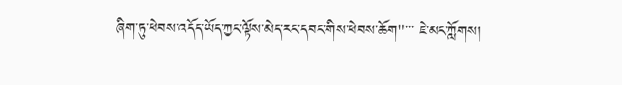ཞིག་ཏུ་ཕེབས་འདོད་ཡོད་ཀྱང་ལྟོས་མེད་རང་དབང་གིས་ཕེབས་ཆོག"་་་ ཇེ་མང་ཀློགས།